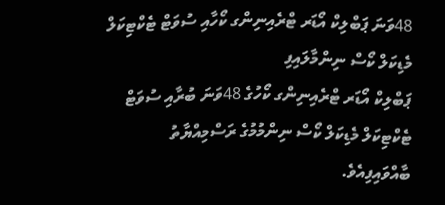48ވަނަ ޕަބްލިކް އޯޑަރ ޓްރެއިނިންގ ކޯހާއި ސުވަޓް ޓެކްޓިކަލް މެޑިކަލް ކޯސް ނިންމާލައިފި
ޕަބްލިކް އޯޑަރ ޓްރެއިނިންގ ކޯހުގެ 48ވަނަ ބުރާއި ސުވަޓް ޓެކްޓިކަލް މެޑިކަލް ކޯސް ނިންމުމުގެ ރަސްމިއްޔާތު ބާއްވައިފިއެވެ.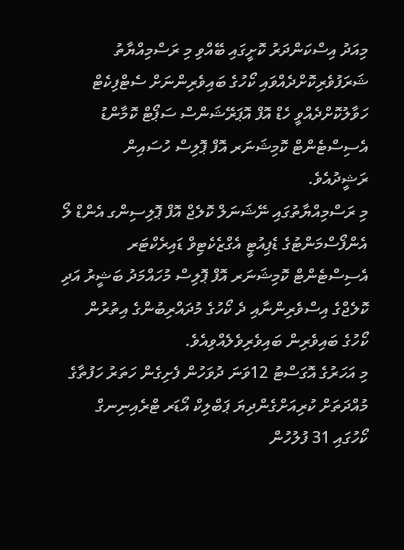މިއަދު އިސްކަންދަރު ކޮށީގައި ބޭއްވި މި ރަސްމިއްޔާތު ޝަރަފުވެރިކޮށްދެއްވައި ކޯހުގެ ބައިވެރިންނަށް ސެޓްފިކެޓް ހަވާލުކޮށްދެއްވީ ހެޑް އޮފް އޮޕަރޭޝަންސް ސަޕޯޓް ކޮމާންޑު އެސިސްޓެންޓް ކޮމިޝަނަރ އޮފް ޕޮލިސް ހުސައިން ރަޝީދުއެވެ.
މި ރަސްމިއްޔާތުގައި ނޭޝަނަލް ކޮލެޖް އޮފް ޕޮލިސިންގ އެންޑް ލޯ އެންފޯސްމަންޓުގެ ޑެޕިއުޓީ އެގްޒެކެޓިވް ޑައިރެކްޓަރ އެސިސްޓެންޓް ކޮމިޝަނަރ އޮފް ޕޮލިސް މުހައްމަދު ބަޝީރު އަދި ކޮލެޖްގެ އިސްވެރިންނާއި ދެ ކޯހުގެ މުދައްރިބުންގެ އިތުރުން ކޯހުގެ ބައިވެރިން ބައިވެރިވެލެއްވިއެވެ.
މި އަހަރުގެ އޮގަސްޓު 12ވަނަ ދުވަހުން ފެށިގެން ހަތަރު ހަފުތާގެ މުއްދަތަށް ކުރިއަށްގެންދިޔަ ޕަބްލިކް އޯޑަރ ޓްރެއިނިނގް ކޯހުގައި 31 ފުލުހުން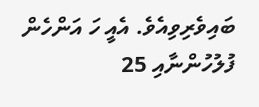ބައިވެރިވިއެވެ. އެއީ ހަ އަންހެން ފުލުހުންނާއި 25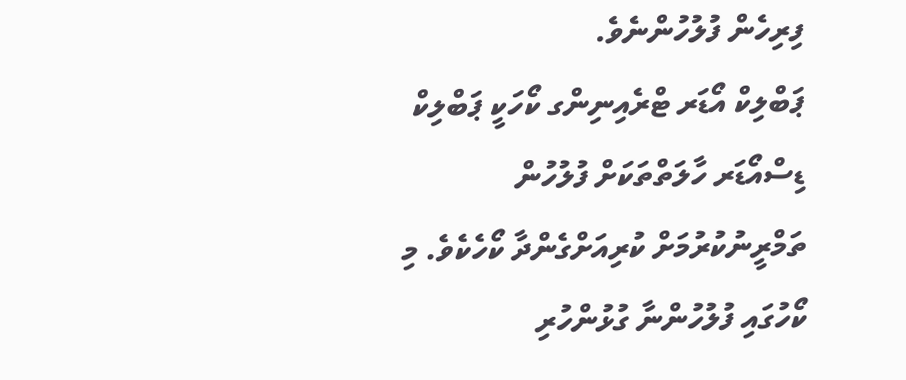ފިރިހެން ފުލުހުންނެވެ.
ޕަބްލިކް އޯޑަރ ޓްރެއިނިންގ ކޯހަކީ ޕަބްލިކް ޑިސްއޯޑަރ ހާލަތްތަކަށް ފުލުހުން ތަމްރީނުކުރުމަށް ކުރިއަށްގެންދާ ކޯހެކެވެ. މި ކޯހުގައި ފުލުހުންނާ ގުޅުންހުރި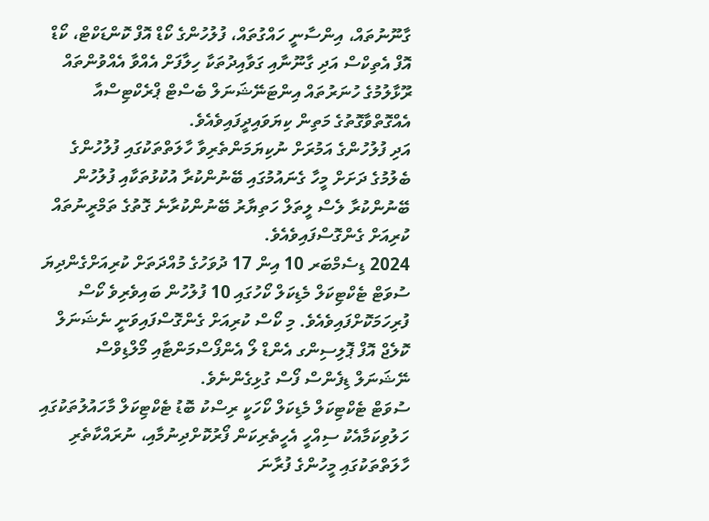ގާނޫނުތައް، އިންސާނީ ހައްގުތައް، ފުލުހުންގެ ކޯޑް އޮފް ކޮންޑަކްޓް، ކޯޑް އޮފް އެތިކްސް އަދި ގާނޫނާއި ގަވާއިދުތަކާ ހިލާފަށް އެއްވާ އެއްވުންތައް ރޫޅާލުމުގެ ހުނަރުތައް އިންޓަނޭޝަނަލް ބެސްޓް ޕްރެކްޓިސްއާ އެއްގޮތްވާގޮތުގެ މަތިން ކިޔަވައިދީފައިވެއެވެ.
އަދި ފުލުހުންގެ އަމުރަށް ނުކިޔަމަންތެރިވާ ހާލަތްތަކުގައި ފުލުހުންގެ ބެލުމުގެ ދަށަށް މީހާ ގެނައުމުގައި ބޭނުންކުރާ އުކުޅުތަކާއި ފުލުހުން ބޭނުންކުރާ ލެސް ލީތަލް ހަތިޔާރު ބޭނުންކުރާނެ ގޮތުގެ ތަމްރީނުތައް ކުރިއަށް ގެންގޮސްފައިވެއެވެ.
2024 ޑިސެމްބަރ 10 އިން 17 ދުވަހުގެ މުއްދަތަށް ކުރިއަށްގެންދިޔަ ސުވަޓް ޓެކްޓިކަލް މެޑިކަލް ކޯހުގައި 10 ފުލުހުން ބައިވެރިވެ ކޯސް ފުރިހަމަކޮށްފައިވެއެވެ. މި ކޯސް ކުރިއަށް ގެންގޮސްފައިވަނީ ނެޝަނަލް ކޮލެޖް އޮފް ޕޮލިސިންގ އެންޑް ލޯ އެންފޯސްމަންޓާއި މޯލްޑިވްސް ނޭޝަނަލް ޑިފެންސް ފޯސް ގުޅިގެންނެވެ.
ސުވަޓް ޓެކްޓިކަލް މެޑިކަލް ކޯހަކީ ރިސްކު ބޮޑު ޓެކްޓިކަލް މާހައުލުތަކުގައި ހަލުވިކަމާއެކު ސިއްހީ އެހީތެރިކަން ފޯރުކޮށްދިނުމާއި، ނުރައްކާތެރި ހާލަތްތަކުގައި މީހުންގެ ފުރާނަ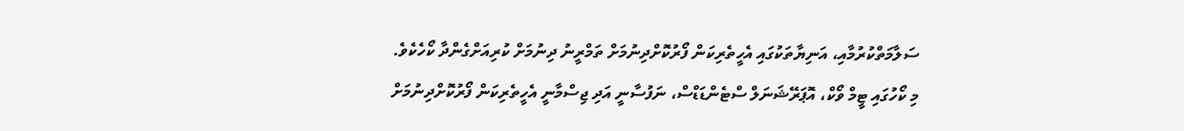ސަލާމަތްކުރުމާއި، އަނިޔާތަކުގައި އެހީތެރިކަން ފޯރުކޮށްދިނުމަށް ތަމްރީނު ދިނުމަށް ކުރިއަށްގެންދާ ކޯހެކެވެ.
މި ކޯހުގައި ޓީމް ވޯކް، އޮޕަރޭޝަނަލް ސްޓެންޑަޑްސް، ނަފުސާނީ އަދި ޖިސްމާނީ އެހީތެރިކަން ފޯރުކޮށްދިނުމަށް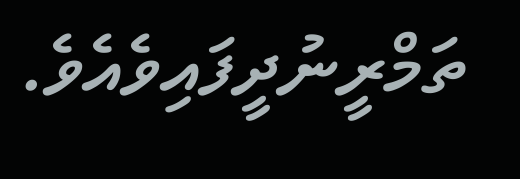ތަމްރީނުދީފައިވެއެވެ.